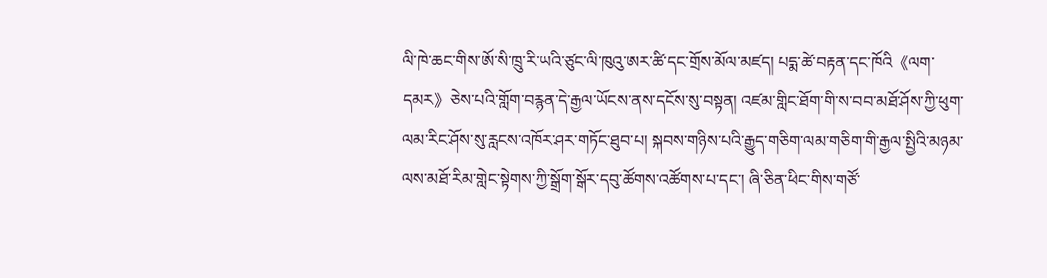ལི་ཁེ་ཆང་གིས་ཨོ་སི་ཁྲུ་རི་ཡའི་ཙུང་ལི་ཁུའུ་ཨར་ཚི་དང་གྲོས་མོལ་མཛད། པདྨ་ཚེ་བརྟན་དང་ཁོའི《ལག་དམར》ཅེས་པའི་གློག་བརྙན་དེ་རྒྱལ་ཡོངས་ནས་དངོས་སུ་བསྟན། འཛམ་གླིང་ཐོག་གི་ས་བབ་མཐོ་ཤོས་ཀྱི་ཕུག་ལམ་རིང་ཤོས་སུ་རླངས་འཁོར་ཤར་གཏོང་ཐུབ་པ། སྐབས་གཉིས་པའི་རྒྱུད་གཅིག་ལམ་གཅིག་གི་རྒྱལ་སྤྱིའི་མཉམ་ལས་མཐོ་རིམ་གླེང་སྟེགས་ཀྱི་སྒྲོག་སྒོར་དབུ་ཚོགས་འཚོགས་པ་དང་། ཞི་ཅིན་ཕིང་གིས་གཙོ་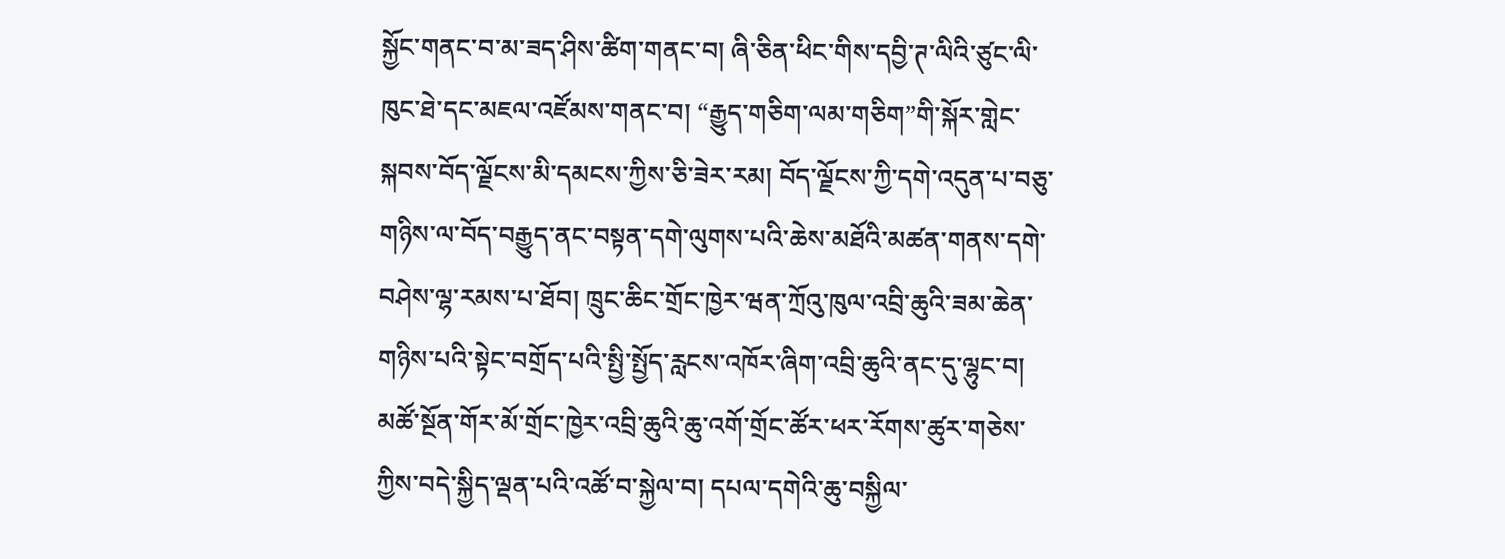སྐྱོང་གནང་བ་མ་ཟད་ཤིས་ཚིག་གནང་བ། ཞི་ཅིན་ཕིང་གིས་དབྱི་ཊ་ལིའི་ཙུང་ལི་ཁུང་ཐེ་དང་མཇལ་འཛོམས་གནང་བ། “རྒྱུད་གཅིག་ལམ་གཅིག”གི་སྐོར་གླེང་སྐབས་བོད་ལྗོངས་མི་དམངས་ཀྱིས་ཅི་ཟེར་རམ། བོད་ལྗོངས་ཀྱི་དགེ་འདུན་པ་བཅུ་གཉིས་ལ་བོད་བརྒྱུད་ནང་བསྟན་དགེ་ལུགས་པའི་ཆེས་མཐོའི་མཚན་གནས་དགེ་བཤེས་ལྷ་རམས་པ་ཐོབ། ཁྲུང་ཆིང་གྲོང་ཁྱེར་ཝན་ཀྲོའུ་ཁུལ་འབྲི་ཆུའི་ཟམ་ཆེན་གཉིས་པའི་སྟེང་བགྲོད་པའི་སྤྱི་སྤྱོད་རླངས་འཁོར་ཞིག་འབྲི་ཆུའི་ནང་དུ་ལྷུང་བ། མཚོ་སྔོན་གོར་མོ་གྲོང་ཁྱེར་འབྲི་ཆུའི་ཆུ་འགོ་གྲོང་ཚོར་ཕར་རོགས་ཚུར་གཅེས་ཀྱིས་བདེ་སྐྱིད་ལྡན་པའི་འཚོ་བ་སྐྱེལ་བ། དཔལ་དགེའི་ཆུ་བསྐྱིལ་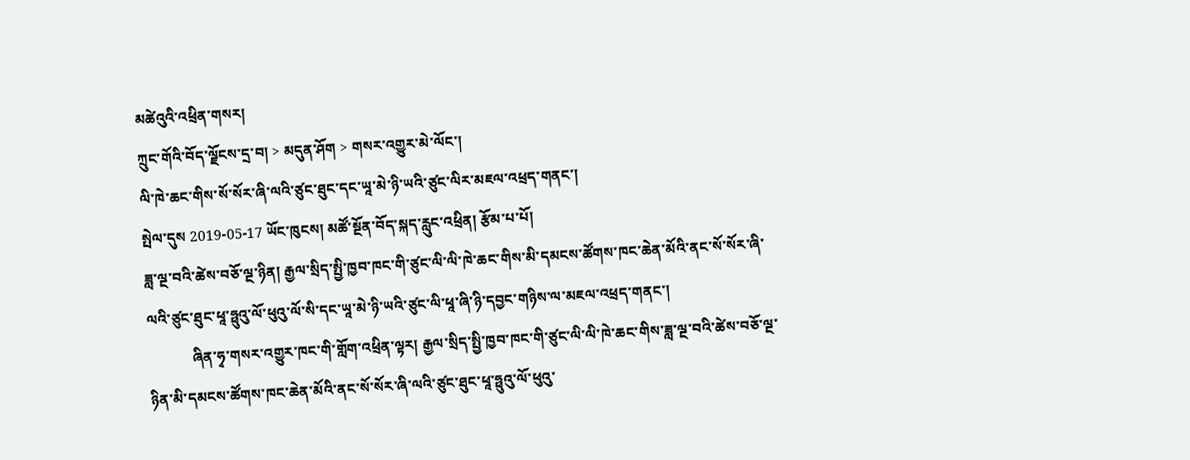མཚེའུའི་འཕྲིན་གསར།
ཀྲུང་གོའི་བོད་ལྗོངས་དྲ་བ། > མདུན་ཤོག > གསར་འགྱུར་མེ་ལོང་།
ལི་ཁེ་ཆང་གིས་སོ་སོར་ཞི་ལའི་ཙུང་ཐུང་དང་ཡཱ་མེ་ཉི་ཡའི་ཙུང་ལིར་མཇལ་འཕྲད་གནང་།
སྤེལ་དུས 2019-05-17 ཡོང་ཁུངས། མཚོ་སྔོན་བོད་སྐད་རླུང་འཕྲིན། རྩོམ་པ་པོ།
ཟླ་ལྔ་བའི་ཚེས་བཅོ་ལྔ་ཉིན། རྒྱལ་སྲིད་སྤྱི་ཁྱབ་ཁང་གི་ཙུང་ལི་ལི་ཁེ་ཆང་གིས་མི་དམངས་ཚོགས་ཁང་ཆེན་མོའི་ནང་སོ་སོར་ཞི་ལའི་ཙུང་ཐུང་ཕཱ་ཧྥུའུ་ལོ་ཕུའུ་ལོ་སི་དང་ཡཱ་མེ་ཉི་ཡའི་ཙུང་ལི་ཕཱ་ཞི་ཉི་དབྱང་གཉིས་ལ་མཇལ་འཕྲད་གནང་།
            ཞིན་ཧྭ་གསར་འགྱུར་ཁང་གི་གློག་འཕྲིན་ལྟར། རྒྱལ་སྲིད་སྤྱི་ཁྱབ་ཁང་གི་ཙུང་ལི་ལི་ཁེ་ཆང་གིས་ཟླ་ལྔ་བའི་ཚེས་བཅོ་ལྔ་ཉིན་མི་དམངས་ཚོགས་ཁང་ཆེན་མོའི་ནང་སོ་སོར་ཞི་ལའི་ཙུང་ཐུང་ཕཱ་ཧྥུའུ་ལོ་ཕུའུ་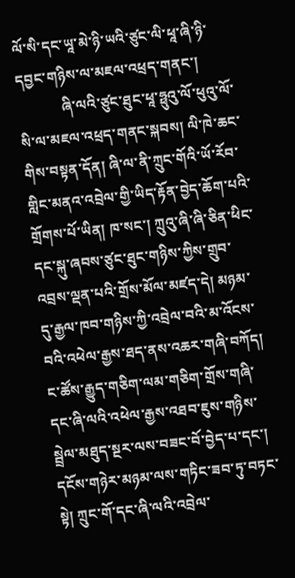ལོ་སི་དང་ཡཱ་མེ་ཉི་ཡའི་ཙུང་ལི་ཕཱ་ཞི་ཉི་དབྱང་གཉིས་ལ་མཇལ་འཕྲད་གནང་།
            ཞི་ལའི་ཙུང་ཐུང་ཕཱ་ཧྥུའུ་ལོ་ཕུའུ་ལོ་སི་ལ་མཇལ་འཕྲད་གནང་སྐབས། ལི་ཁེ་ཆང་གིས་བསྟན་དོན། ཞི་ལ་ནི་ཀྲུང་གོའི་ཡོ་རོབ་གླིང་མནའ་འབྲེལ་གྱི་ཡིད་རྟོན་བྱེད་ཆོག་པའི་གྲོགས་པོ་ཡིན། ཁ་སང་། ཀྲུའུ་ཞི་ཞི་ཅིན་ཕིང་དང་སྐུ་ཞབས་ཙུང་ཐུང་གཉིས་ཀྱིས་གྲུབ་འབྲས་ལྡན་པའི་གྲོས་མོལ་མཛད་དེ། མཉམ་དུ་རྒྱལ་ཁབ་གཉིས་ཀྱི་འབྲེལ་བའི་མ་འོངས་བའི་འཕེལ་རྒྱས་ཐད་ནས་འཆར་གཞི་བཀོད། ང་ཚོས་རྒྱུད་གཅིག་ལམ་གཅིག་གྲོས་གཞི་དང་ཞི་ལའི་འཕེལ་རྒྱས་འཐབ་ཇུས་གཉིས་སྦྲེལ་མཐུད་སྔར་ལས་བཟང་བོ་བྱེད་པ་དང་། དངོས་གཉེར་མཉམ་ལས་གཏིང་ཟབ་ཏུ་བཏང་སྟེ། ཀྲུང་གོ་དང་ཞི་ལའི་འབྲེལ་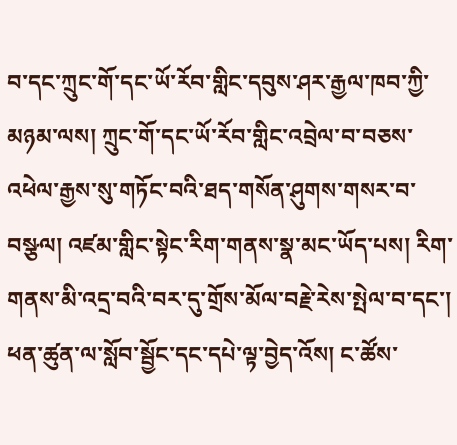བ་དང་ཀྲུང་གོ་དང་ཡོ་རོབ་གླིང་དབུས་ཤར་རྒྱལ་ཁབ་ཀྱི་མཉམ་ལས། ཀྲུང་གོ་དང་ཡོ་རོབ་གླིང་འབྲེལ་བ་བཅས་འཕེལ་རྒྱས་སུ་གཏོང་བའི་ཐད་གསོན་ཤུགས་གསར་བ་བསྩལ། འཛམ་གླིང་སྟེང་རིག་གནས་སྣ་མང་ཡོད་པས། རིག་གནས་མི་འདྲ་བའི་བར་དུ་གྲོས་མོལ་བརྗེ་རེས་སྤེལ་བ་དང་། ཕན་ཚུན་ལ་སློབ་སྦྱོང་དང་དཔེ་ལྟ་བྱེད་འོས། ང་ཚོས་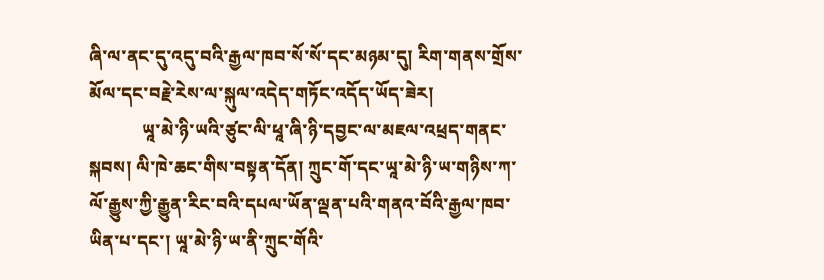ཞི་ལ་ནང་དུ་འདུ་བའི་རྒྱལ་ཁབ་སོ་སོ་དང་མཉམ་དུ། རིག་གནས་གྲོས་མོལ་དང་བརྗེ་རེས་ལ་སྐུལ་འདེད་གཏོང་འདོད་ཡོད་ཟེར།
            ཡཱ་མེ་ཉི་ཡའི་ཙུང་ལི་ཕཱ་ཞི་ཉི་དབྱང་ལ་མཇལ་འཕྲད་གནང་སྐབས། ལི་ཁེ་ཆང་གིས་བསྟན་དོན། ཀྲུང་གོ་དང་ཡཱ་མེ་ཉི་ཡ་གཉིས་ཀ་ལོ་རྒྱུས་ཀྱི་རྒྱུན་རིང་བའི་དཔལ་ཡོན་ལྡན་པའི་གནའ་བོའི་རྒྱལ་ཁབ་ཡིན་པ་དང་། ཡཱ་མེ་ཉི་ཡ་ནི་ཀྲུང་གོའི་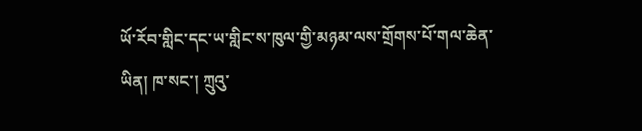ཡོ་རོབ་གླིང་དང་ཡ་གླིང་ས་ཁུལ་གྱི་མཉམ་ལས་གྲོགས་པོ་གལ་ཆེན་ཡིན། ཁ་སང་། ཀྲུའུ་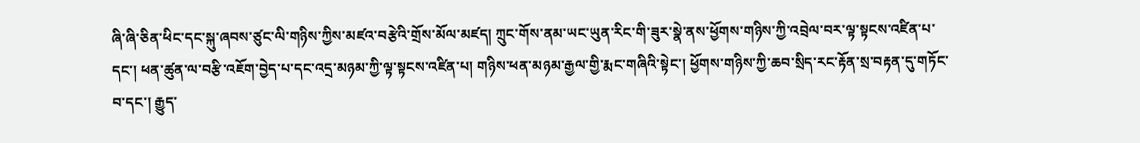ཞི་ཞི་ཅིན་ཕིང་དང་སྐུ་ཞབས་ཙུང་ལི་གཉིས་ཀྱིས་མཛའ་བརྩེའི་གྲོས་མོལ་མཛད། ཀྲུང་གོས་ནམ་ཡང་ཡུན་རིང་གི་ཟུར་སྣེ་ནས་ཕྱོགས་གཉིས་ཀྱི་འབྲེལ་བར་ལྟ་སྟངས་འཛིན་པ་དང་། ཕན་ཚུན་ལ་བརྩི་འཇོག་བྱེད་པ་དང་འདྲ་མཉམ་ཀྱི་ལྟ་སྟངས་འཛིན་པ། གཉིས་ཕན་མཉམ་རྒྱལ་གྱི་རྨང་གཞིའི་སྟེང་། ཕྱོགས་གཉིས་ཀྱི་ཆབ་སྲིད་རང་རྟོན་སྲ་བརྟན་དུ་གཏོང་བ་དང་། རྒྱུད་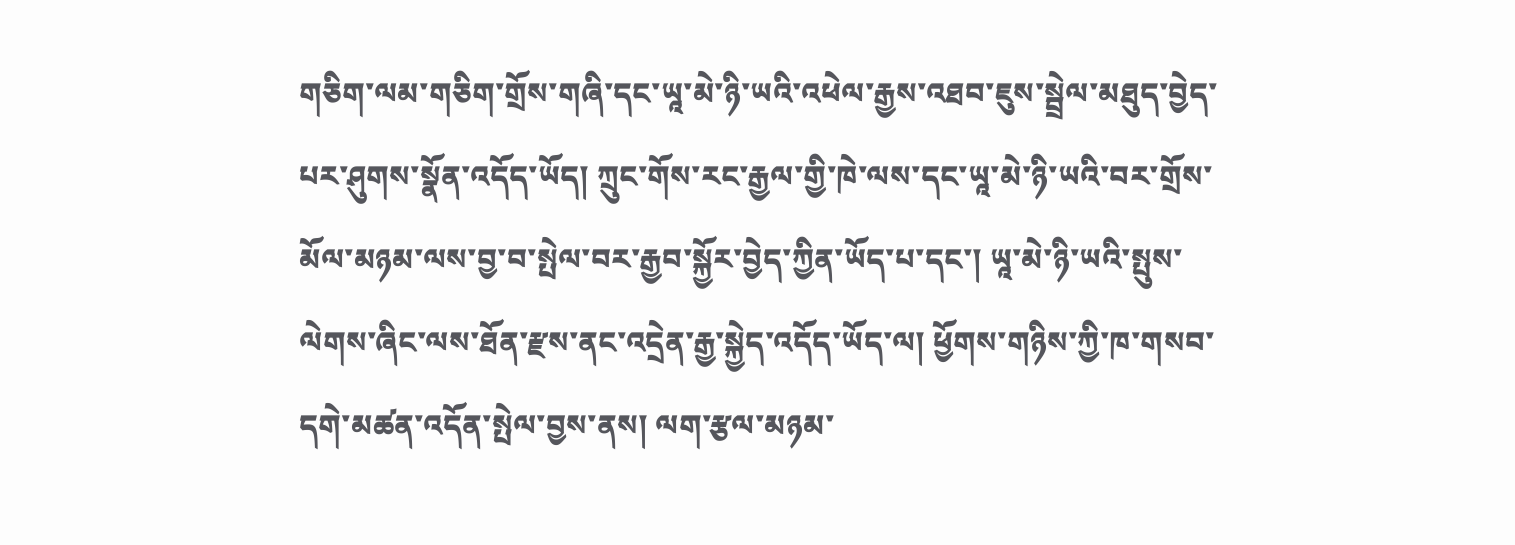གཅིག་ལམ་གཅིག་གྲོས་གཞི་དང་ཡཱ་མེ་ཉི་ཡའི་འཕེལ་རྒྱས་འཐབ་ཇུས་སྦྲེལ་མཐུད་བྱེད་པར་ཤུགས་སྣོན་འདོད་ཡོད། ཀྲུང་གོས་རང་རྒྱལ་གྱི་ཁེ་ལས་དང་ཡཱ་མེ་ཉི་ཡའི་བར་གྲོས་མོལ་མཉམ་ལས་བྱ་བ་སྤེལ་བར་རྒྱབ་སྐྱོར་བྱེད་ཀྱིན་ཡོད་པ་དང་། ཡཱ་མེ་ཉི་ཡའི་སྤུས་ལེགས་ཞིང་ལས་ཐོན་རྫས་ནང་འདྲེན་རྒྱ་སྐྱེད་འདོད་ཡོད་ལ། ཕྱོགས་གཉིས་ཀྱི་ཁ་གསབ་དགེ་མཚན་འདོན་སྤེལ་བྱས་ནས། ལག་རྩལ་མཉམ་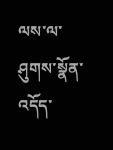ལས་ལ་ཤུགས་སྣོན་འདོད་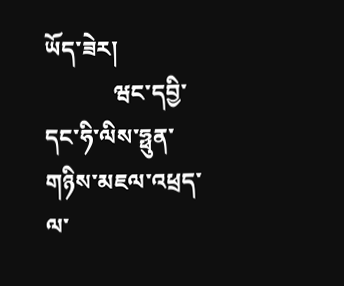ཡོད་ཟེར།
            ཝང་དབྱི་དང་ཧི་ལིས་ཧྥུན་གཉིས་མཇལ་འཕྲད་ལ་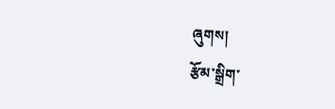ཞུགས།
རྩོམ་སྒྲིག་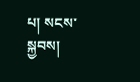པ། སངས་སྐྱབས།